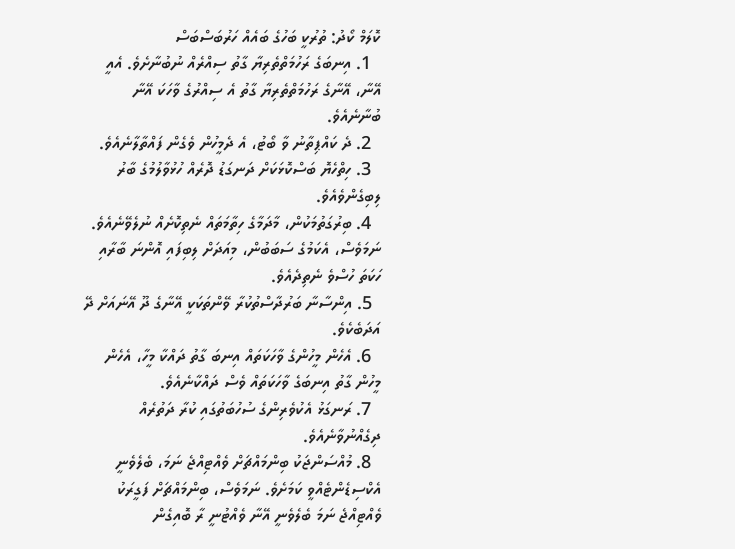ކޮލަމް ކޯދު: ތުރުކީ ބަހުގެ ބައެއް ހަރުބަސްބަސް
  1. އިނބަގެ ރަހުމަތްތެރިޔާ ގާތު ސިއްރެއް ނުބުނާށެވެ. އެއީ އޭނާ، އޭނާގެ ރަހުމަތްތެރިޔާ ގާތު އެ ސިއްރުގެ ވާހަކަ އޭނާ ބުނާނެއެވެ.
  2. ދެ ކައްޕިތާނު ވާ ބޯޓު، އެ ދެމީހުން ވެގެން ފައްތާލާނެއެވެ.
  3. ހިތްހެޔޮ ބަސްކޮޅަކަށް ދަނގަޑު ދޮރެއް ހުޅުވާލުމުގެ ބާރު ލިބިގެންވެއެވެ.
  4. ބިރުގަތުމަކުން، މާދަމާގެ ހިތާމަތައް ނެތިކޮށެއް ނުލެވޭނެއެވެ. ނަމަވެސް، އެކަމުގެ ސަބަބުން، މިއަދަށް ލިބިފައި އޮންނަ ބާރާއި ހަކަތަ ހުސްވެ ނެތިދެއެވެ.
  5. އިންސާނާ ބަރުދާސްތުކުރާ ވޭންތަކަކީ އޭނާގެ ދޫ އޭނައަށް ދޭ އަދަބެކެވެ.
  6. އެހެން މީހުންގެ ވާހަކަތައް އިނބަ ގާތު ދައްކާ މީހާ، އެހެން މީހުން ގާތު އިނބަގެ ވާހަކަތައް ވެސް ދައްކާނެއެވެ.
  7. ރަނގަޅު އެކުވެރިންގެ ސުހުބަތުގައި ކުރާ ދަތުރެއް ދިގެއްނުވާނެއެވެ.
  8. މުއްސަންޖަކު ބިންމައްޗަށް ވެއްޓިއްޖެ ނަމަ، ބެލެވެނީ އެކްސިޑެންޓެއްވީ ކަމަށެވެ. ނަމަވެސް، ބިންމައްޗަށް ފަގީރަކު ވެއްޓިއްޖެ ނަމަ ބެލެވެނީ އޭނާ ވެއްޓުނީ ރާ ބޮއިގެން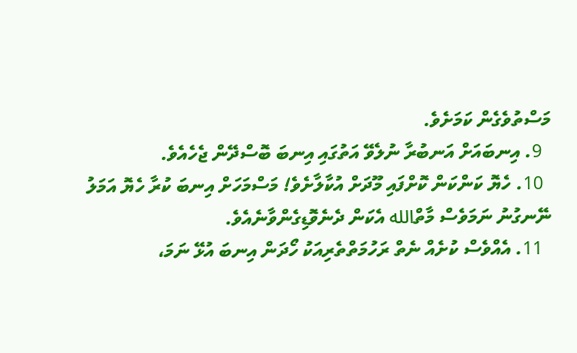މަސްތުވެގެން ކަމަށެވެ.
  9. އިނބައަށް އަނބުރާ ނުލެވޭ އަތުގައި އިނބަ ބޮސްދޭން ޖެހެއެވެ.
  10. ހެޔޮ ކަންކަން ކޮށްފައި މޫދަށް އުކާލާށެވެ! މަސްމަހަށް އިނބަ ކުރާ ހެޔޮ އަމަލު ނޭނގުނު ނަމަވެސް މާތްالله އެކަން ދެނެވޮޑިގެންވާނެއެވެ.
  11. އެއްވެސް ކުށެއް ނެތް ރަހުމަތްތެރިއަކު ހޯދަން އިނބަ އުޅޭ ނަމަ،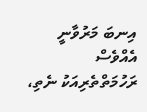އިނބަ މަރުވާނީ އެއްވެސް ރަހުމަތްތެރިއަކު ނެތި،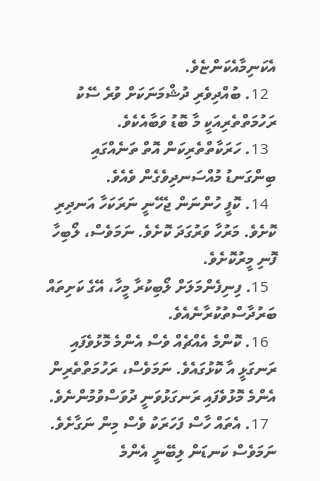އެކަނިމާއެކަންޏެވެ.
  12. ބުއްދިވެރި ދުޝްމަނަކަށް ވުރެ ސޭކު ރަހުމަތްތެރިއަކީ މާ ބޮޑު ވަބާއެކެވެ.
  13. ހަރަކާތްތެރިކަން އޮތް ތަނެއްގައި ބިންގަނޑު މުއްސަނދިވެގެން ވެއެވެ.
  14. ކޮފީ ހުންނަން ޖެހޭނީ ނަރަކަހާ އަނދިރި ކޮށެވެ. މަރުހާ ވަރުގަދަ ކޮށެވެ. ނަމަވެސް، ލޯބިހާ ފޮނި މީރުކޮށެވެ.
  15. ފިނިފެންމަލަށް ލޯބިކުރާ މީހާ، އޭގެ ކަށިތައް ބަރުދާސްތުކުރާނެއެވެ.
  16. ކޮންމެ އެއްޗެއް ވެސް އެންމެ މޮޅުވެފައި ރަނގަޅީ އާ ކޮޅުގައެވެ. ނަމަވެސް، ރަހުމަތްތެރިން އެންމެ މޮޅުވެފައި ރަނގަޅުވަނީ ދުވަސްވުމުންނެވެ.
  17. އެތައް ހާސް ފަހަރަކު ވެސް މިން ނަގާށެވެ. ނަމަވެސް ކަނޑަން ލިބޭނީ އެންމެ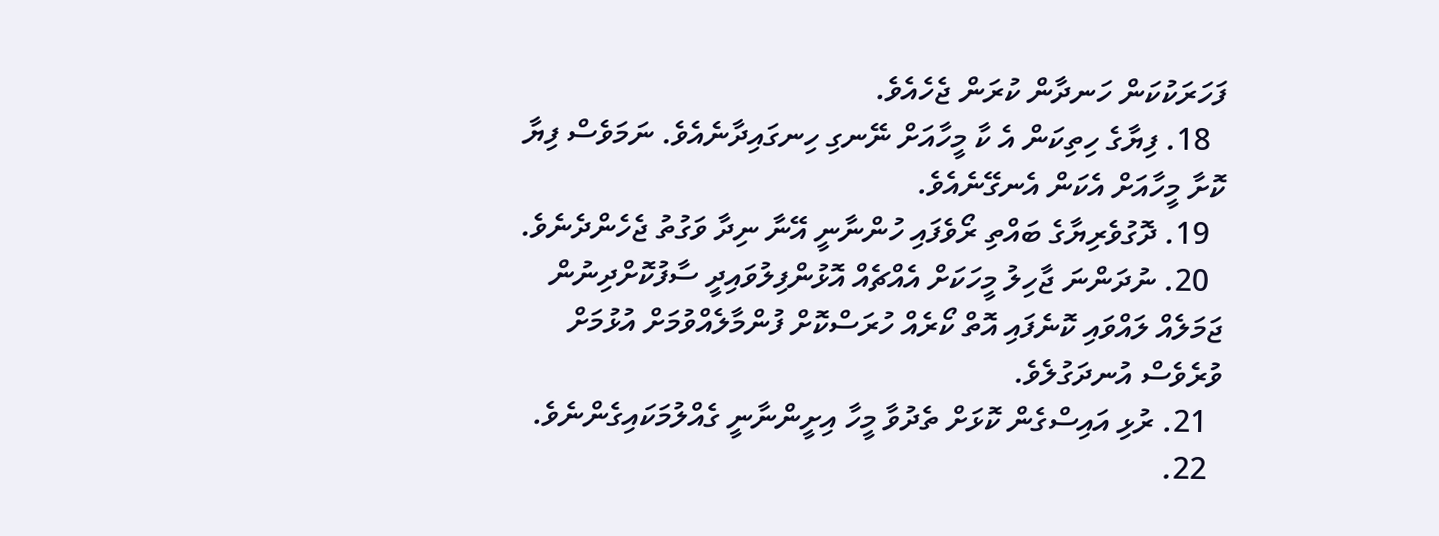ފަހަރަކުކަން ހަނދާން ކުރަން ޖެހެއެވެ.
  18. ފިޔާގެ ހިތިކަން އެ ކާ މީހާއަށް ނޭނގި ހިނގައިދާނެއެވެ. ނަމަވެސް ފިޔާ ކޮށާ މީހާއަށް އެކަން އެނގޭނެއެވެ.
  19. ދޮގުވެރިޔާގެ ބައްތި ރޯވެފައި ހުންނާނީ އޭނާ ނިދާ ވަގުތު ޖެހެންދެނެވެ.
  20. ނުދަންނަ ޖާހިލު މީހަކަށް އެއްޗެއް އޮޅުންފިލުވައިދީ ސާފުކޮށްދިނުން ޖަމަލެއް ލައްވައި ކޮނެފައި އޮތް ކޯރެއް ހުރަސްކޮށް ފުންމާލެއްވުމަށް އުޅުމަށް ވުރެވެސް އުނދަގުލެވެ.
  21. ރުޅި އައިސްގެން ކޮޅަށް ތެދުވާ މީހާ އިށީންނާނީ ގެއްލުމަކައިގެންނެވެ.
  22.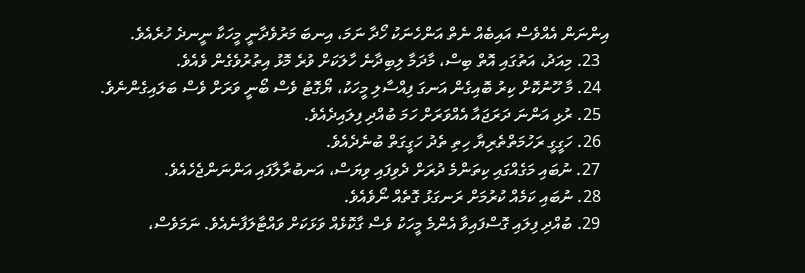އިންނަން އެއްވެސް އައިބެއް ނެތް އަންހެނަކު ހޯދާ ނަމަ، އިނބަ މަރުވެދާނީ މީހަކާ ނީނދެ ހުރެއެވެ.
  23. މިއަދު، އަތުގައި އޮތް ބިސް، މާދަމާ ލިބިދާނެ ހާލަކަށް ވުރެ މޮޅު އިތުރުވެގެން ވެއެވެ.
  24. މާ ހޫނުކޮށް ކިރު ބޮއިގެން އަނގަ ފިއްސާލި މީހަކު، ޔޯގޮޓު ވެސް ބޯނީ ވަރަށް ވެސް ބަލައިގެންނެވެ.
  25. ރުޅި އަންނަ ދަރަޖައާ އެއްވަރަށް ހަމަ ބުއްދި ފިލައިދެއެވެ.
  26. ހަގީގީ ރަހުމަތްތެރިޔާ ހިތި ތެދު ހަގީގަތް ބުނެދެއެވެ.
  27. ނުބައި މަގެއްގައި ކިތަންމެ ދުރަށް ދެވިފައި ވިޔަސް، އަނބުރާލާފައި އަންނަންޖެހެއެވެ.
  28. ނުބައި ކަމެއް ކުރުމަށް ރަނގަޅު ގޮތެއް ނޯވެއެވެ.
  29. ބުއްދި ފިލައި ގޮސްފައިވާ އެންމެ މީހަކު ވެސް ގާކޮޅެއް ވަޅަކަށް ވައްޓާލަފާނެއެވެ. ނަމަވެސް،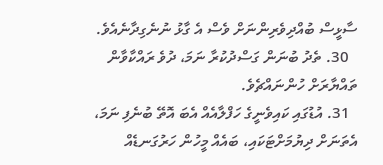ސާޅީސް ބުއްދިވެރިންނަށް ވެސް އެ ގާޅު ނުނެގިދާނެއެވެ.
  30. ތެދު ބުނަން ގަސްދުކުރާ ނަމަ، ދުވެ ރައްކާވާން ތައްޔާރަށް ހުންނައްޗެވެ.
  31. އުޑުގައި ކައިވެނީގެ ހަފްލާއެއް އެބަ އޮތޭ ބުނެފި ނަމަ، އެތަނަށް ދިޔުމަށްޓަކައި، ބައެއް މީހުން ހަރުގަނޑެއް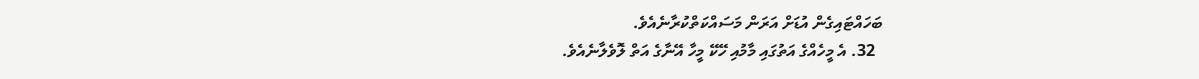ބަހައްޓައިގެން އުޑަށް އަރަން މަސައްކަތްކުރާނެއެވެ.
  32. އެ މީހެއްގެ އަތުގައި މާމުއި ހޭކޭ މީހާ އޭނާގެ އަތް ލޮވެލާނެއެވެ.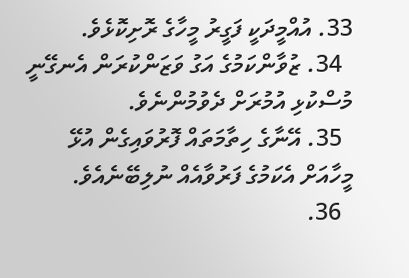33. އުއްމީދަކީ ފަގީރު މީހާގެ ރޮށިކޮޅެވެ.
  34. ޒުވާންކަމުގެ އަގު ވަޒަންކުރަން އެނގޭނީ މުސްކުޅި އުމުރަށް ދެވުމުންނެވެ.
  35. އޭނާގެ ހިތާމަތައް ފޮރުވައިގެން އުޅޭ މީހާއަށް އެކަމުގެ ފަރުވާއެއް ނުލިބޭނެއެވެ.
  36.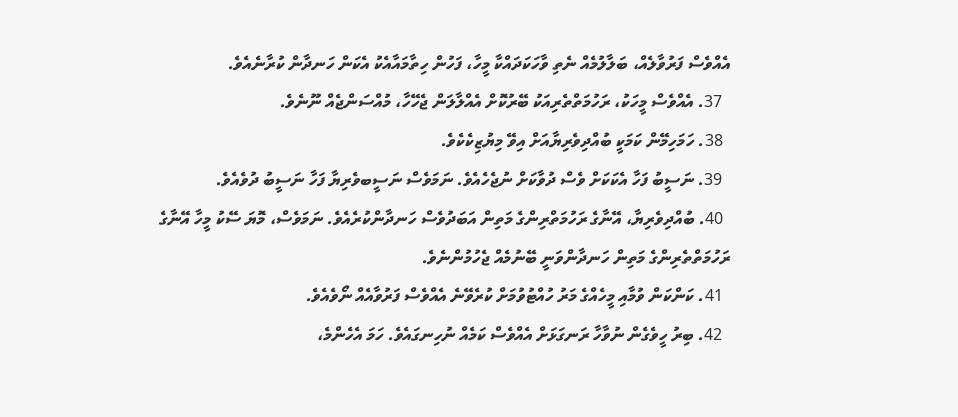އެއްވެސް ފަރުވާލެއް، ބަލާލުމެއް ނެތި ވާހަކަދައްކާ މީހާ، ފަހުން ހިތާމައާއެކު އެކަން ހަނދާން ކުރާނެއެވެ.
  37. އެއްވެސް މީހަކު، ރަހުމަތްތެރިއަކު ބޭރުކޮށް އެއްލާލަން ޖެހޭހާ، މުއްސަންޖެއް ނޫނެވެ.
  38. ހަމަހިމޭން ކަމަކީ ބުއްދިވެރިޔާއަށް އިވޭ މިޔުޒިކެކެވެ.
  39. ނަސީބު ފަހާ އެކަކަށް ވެސް ދުވާކަށް ނުޖެހެއެވެ. ނަމަވެސް ނަސީބވެރިޔާ ފަހާ ނަސީބު ދުވެއެވެ.
  40. ބުއްދިވެރިޔާ، އޭނާގެ ރަހުމަތްރިންގެ މަތިން އަބަދުވެސް ހަނދާންކުރެއެވެ. ނަމަވެސް، މޮޔަ ސޭކު މީހާ އޭނާގެ ރަހުމަތްތެރިންގެ މަތިން ހަނދާންވަނީ ބޭނުމެއް ޖެހުމުންނެވެ.
  41. ކަންކަން ވުމާއި މީހެއްގެ މަރު ހުއްޓުވުމަށް ކުރެވޭނެ އެއްވެސް ފަރުވާއެއް ނޯވެއެވެ.
  42. ބިރު ހީވެގެން ނުވާހާ ރަނގަޅަށް އެއްވެސް ކަމެއް ނުހިނގައެވެ. ހަމަ އެހެންމެ،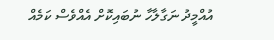އުއްމީދު ނަގާލާހާ ނުބައިކޮށް އެއްވެސް ކަމެއް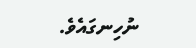ނުހިނގައެވެ.